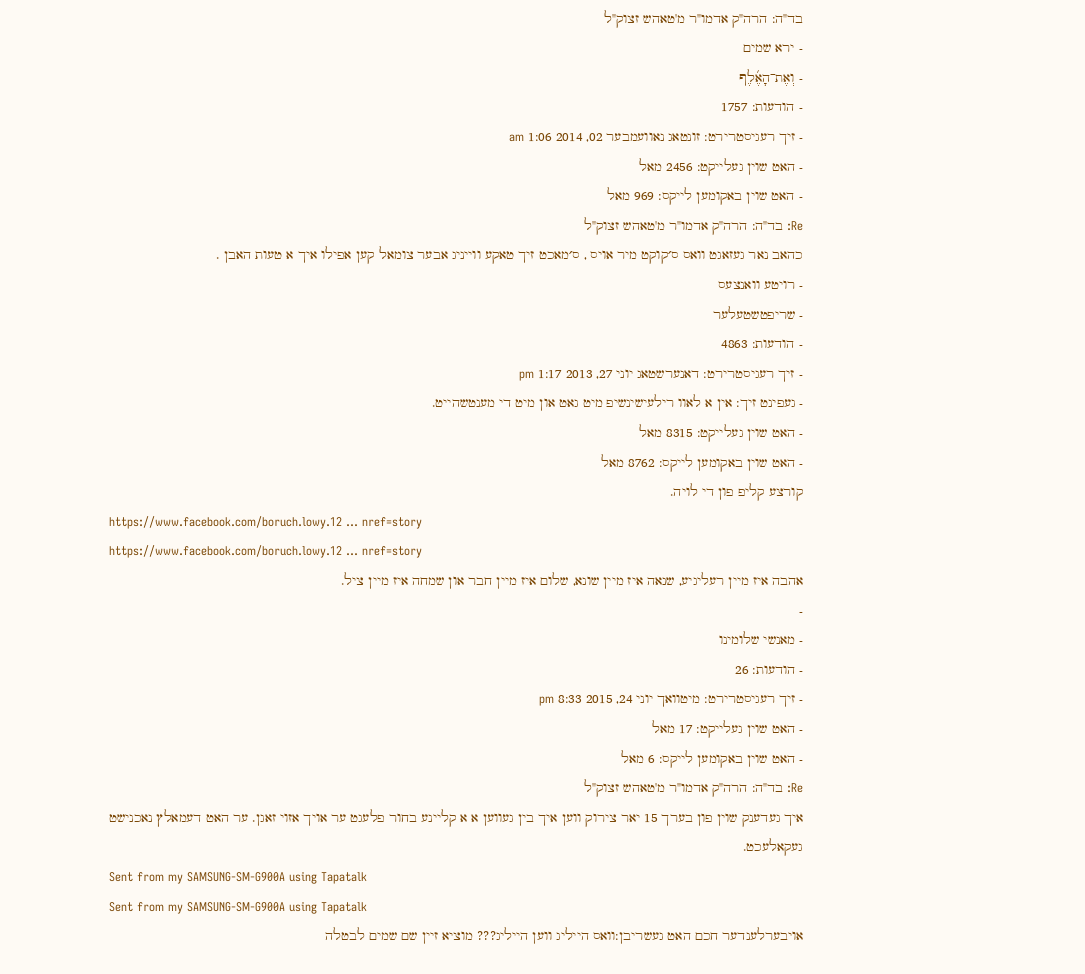בד"ה: הרה"ק אדמו"ר מ'טאהש זצוק"ל
- ירא שמים
- וְאֶת־הָאֶ֜לֶף
- הודעות: 1757
- זיך רעגיסטרירט: זונטאג נאוועמבער 02, 2014 1:06 am
- האט שוין געלייקט: 2456 מאל
- האט שוין באקומען לייקס: 969 מאל
Re: בד"ה: הרה"ק אדמו"ר מ'טאהש זצוק"ל
כהאב נאר געזאגט וואס ס׳קוקט מיר אויס , ס׳מאכט זיך טאקע ווייניג אבער צומאל קען אפילו איך א טעות האבן .
- רויטע וואנצעס
- שריפטשטעלער
- הודעות: 4863
- זיך רעגיסטרירט: דאנערשטאג יוני 27, 2013 1:17 pm
- געפינט זיך: אין א לאוו רילעישינשיפ מיט גאט און מיט די מענטשהייט.
- האט שוין געלייקט: 8315 מאל
- האט שוין באקומען לייקס: 8762 מאל
קורצע קליפ פון די לויה.
https://www.facebook.com/boruch.lowy.12 ... nref=story
https://www.facebook.com/boruch.lowy.12 ... nref=story
אהבה איז מיין רעליגיע, שנאה איז מיין שונא, שלום איז מיין חבר און שמחה איז מיין ציל.
-
- מאנשי שלומינו
- הודעות: 26
- זיך רעגיסטרירט: מיטוואך יוני 24, 2015 8:33 pm
- האט שוין געלייקט: 17 מאל
- האט שוין באקומען לייקס: 6 מאל
Re: בד"ה: הרה"ק אדמו"ר מ'טאהש זצוק"ל
איך געדענק שוין פון בערך 15 יאר צירוק ווען איך בין געווען א א קליינע בחור פלעגט ער אויך אזוי זאגן. ער האט דעמאלץ נאכנישט געקאלעכט.
Sent from my SAMSUNG-SM-G900A using Tapatalk
Sent from my SAMSUNG-SM-G900A using Tapatalk
אויבערלענדער חכם האט געשריבן:וואס הייליג ווען הייליג??? מוציא זיין שם שמים לבטלה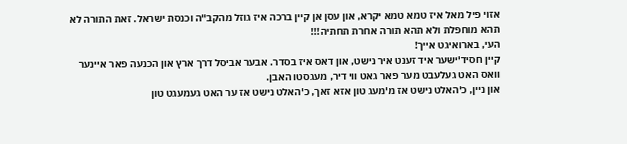אזוי פיל מאל איז טמא טמא יקרא, און עסן אן קיין ברכה איז גוזל מהקב"ה וכנסת ישראל. זאת התורה לא תהא מוחפלת ולא תהא תורה אחרת תחתיה!!!
העי, בארואיגט אייך!
קיין חסיד'ישער איד זענט איר נישט, און דאס איז בסדר. אבער אביסל דרך ארץ און הכנעה פאר איינער וואס האט געלעבט מער פאר גאט ווי דיר, מעגסטו האבן.
און ניין, כ'האלט נישט אז מ'מעג טון אזא זאך, כ'האלט נישט אז ער האט געמעגט טון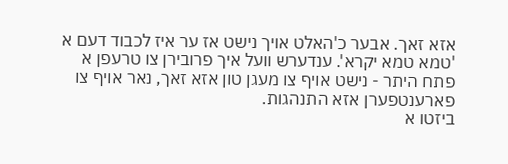אזא זאך. אבער כ'האלט אויך נישט אז ער איז לכבוד דעם א 'טמא טמא יקרא'. ענדערש וועל איך פרובירן צו טרעפן א פתח היתר - נישט אויף צו מעגן טון אזא זאך, נאר אויף צו פארענטפערן אזא התנהגות.
ביזטו א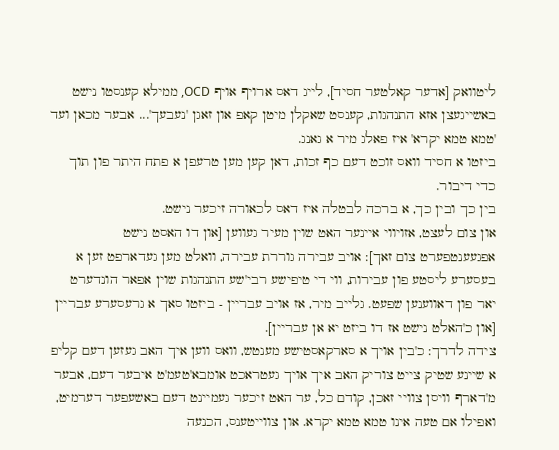ליטוואק [אדער קאלטער חסיד], לייג דאס ארויף אויף OCD, ממילא קענסטו נישט באשייגעצן אזא התנהגות, קענסט שאקלן מיטן קאפ און זאגן 'נעבעך'... אבער מכאן ועד 'טמא טמא יקרא' איז פאלג מיר א גאנג.
ביזטו א חסיד וואס זוכט דעם כף זכות, דאן קען מען טרעפן א פתח היתר פון תוך כדי דיבור.
בין כך ובין כך, א ברכה לבטלה איז דאס לכאורה זיכער נישט.
און צום לעצט, אזויווי איינער האט שוין מעיר געווען [און דו האסט נישט אפגעענטפערט צום זאך]: אויב עבירה גוררת עבירה, וואלט מען געדארפט זען א בעסערע ליסטע פון עבירות, ווי די טיפישע רבי'שע התנהגות שוין אפאר הונדערט יאר פון דאווענען שפעט. גלייב מיר, אז אויב עבריין - ביזטו סאך א גרעסערע עבריין [און כ'האלט נישט אז דו ביזט יא אן עבריין].
צידה לדרך: כ'בין אויך א סארקאסטישע מענטש, וואס ווען איך האב געזען דעם קליפ א שיינע שטיק צייט צוריק האב איך אויך געטראכט אומבא'טעמ'ט איבער דעם, אבער מ'דארף וויסן צוויי זאכן, קודם כל, ער האט זיכער געמיינט דעם באשעפער דערמיט, ואפילו אם טעה אינו טמא טמא יקרא. און צווייטענס, הכנעה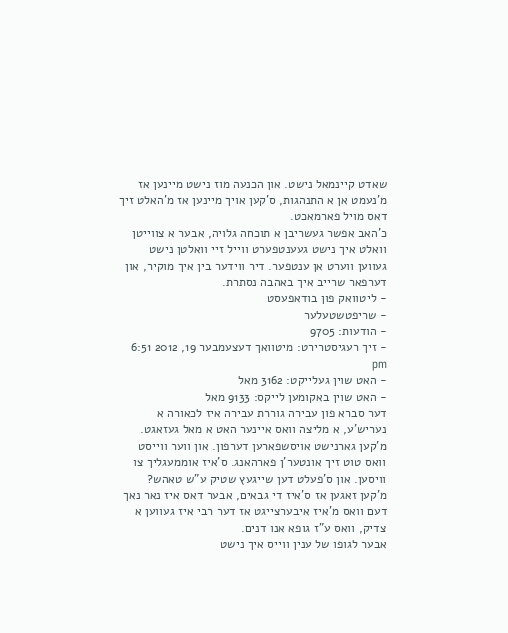שאדט קיינמאל נישט. און הכנעה מוז נישט מיינען אז מ'נעמט אן א התנהגות, ס'קען אויך מיינען אז מ'האלט זיך דאס מויל פארמאכט.
כ'האב אפשר געשריבן א תוכחה גלויה, אבער א צווייטן וואלט איך נישט געענטפערט ווייל זיי וואלטן נישט געווען ווערט אן ענטפער. דיר ווידער בין איך מוקיר, און דערפאר שרייב איך באהבה נסתרת.
- ליטוואק פון בודאפעסט
- שריפטשטעלער
- הודעות: 9705
- זיך רעגיסטרירט: מיטוואך דעצעמבער 19, 2012 6:51 pm
- האט שוין געלייקט: 3162 מאל
- האט שוין באקומען לייקס: 9133 מאל
דער סברא פון עבירה גוררת עבירה איז לכאורה א נעריש'ע, א מליצה וואס איינער האט א מאל געזאגט. מ'קען גארנישט אויסשפארען דערפון. און ווער ווייסט וואס טוט זיך אונטער'ן פארהאנג. ס'איז אוממעגליך צו וויסען. און ס'פעלט דען שייגעץ שטיק ע"ש טאהש? מ'קען זאגען אז ס'איז די גבאים, אבער דאס איז נאר נאך דעם וואס מ'איז איבערצייגט אז דער רבי איז געווען א צדיק, וואס ע"ז גופא אנו דנים.
אבער לגופו של ענין ווייס איך נישט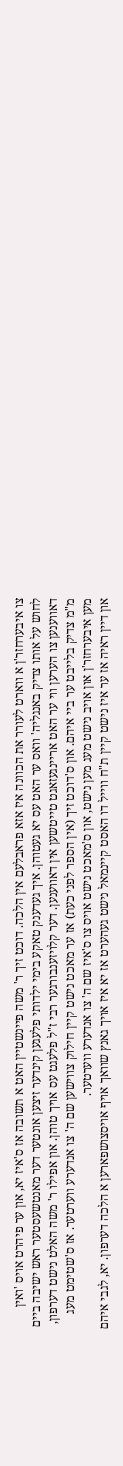צו איבערחזר'ן א ווארט לעורר את הכוונה איז אזא פראבלעם אין הלכה. דוכט זיך ר' משה פיינשטיין האט א תשובה אז ס'איז יא, און ער פיהרט אויס 'ואין לחוש על אותו צדיק באנגליה' וואס ער האט עס יא געטוהן. איך געדענק טאקע בימי ילדותי פלעגען קינדער זיצען אונטער דער מאנטשעסטער ראש ישיבה ביים דאווענען צו הערען ווי ער האט אריינגעזאגט טייטשען אין דאווענען. דער קלויזענבורגער רבי ז"ל פלעגט עס אויך טוהן. און אפילו ר' משה האלט נישט דערפון, מ"מ צדיק בלייבט ער ביי איהם. און ס'דוכט זיך (אין הספר לפני כעת) אז ער מאכט נישט קיין חילוק צווישען שם ה' צו אנדערע ווערטער. אז ס'שטימט מעג מען איבערחזר'ן און אויב נישט מעג מען נישט, און ס'מאכט נישט אויס צו ס'איז שם ה' צו אנדערע ווערטער.
און דיין ראיה אז ער איז נישט קיין ת"ח ווייל דו האסט קיינמאל נישט געהערט אז יא איז אויך גאנץ שוואך אויף אויסצושפארען א הלכה דערפון. יא, לגבי איהם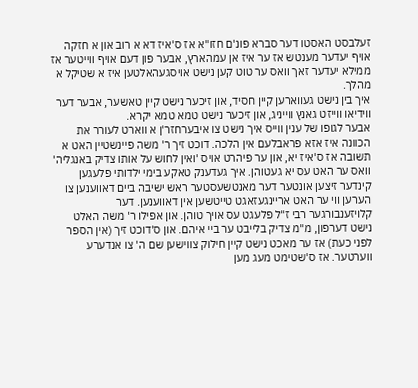זעלבסט האסטו דער סברא פונ'ם חזו"א אז ס'איז דא א רוב און א חזקה אויף יעדער מענטש אז ער איז אן עמהארץ, אבער פון דעם אויף ווייטער אז ממילא יעדער זאך וואס ער טוט קען נישט אויסגעהאלטען איז א שטיקל א מהלך.
איך בין נישט געווארען קיין חסיד, און זיכער נישט קיין טאשער, אבער דער ווידיאו ווייזט גאנץ ווייניג, און זיכער נישט טמא טמא יקרא.
אבער לגופו של ענין ווייס איך נישט צו איבערחזר'ן א ווארט לעורר את הכוונה איז אזא פראבלעם אין הלכה. דוכט זיך ר' משה פיינשטיין האט א תשובה אז ס'איז יא, און ער פיהרט אויס 'ואין לחוש על אותו צדיק באנגליה' וואס ער האט עס יא געטוהן. איך געדענק טאקע בימי ילדותי פלעגען קינדער זיצען אונטער דער מאנטשעסטער ראש ישיבה ביים דאווענען צו הערען ווי ער האט אריינגעזאגט טייטשען אין דאווענען. דער קלויזענבורגער רבי ז"ל פלעגט עס אויך טוהן. און אפילו ר' משה האלט נישט דערפון, מ"מ צדיק בלייבט ער ביי איהם. און ס'דוכט זיך (אין הספר לפני כעת) אז ער מאכט נישט קיין חילוק צווישען שם ה' צו אנדערע ווערטער. אז ס'שטימט מעג מען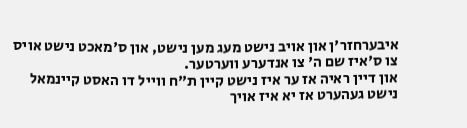איבערחזר'ן און אויב נישט מעג מען נישט, און ס'מאכט נישט אויס צו ס'איז שם ה' צו אנדערע ווערטער.
און דיין ראיה אז ער איז נישט קיין ת"ח ווייל דו האסט קיינמאל נישט געהערט אז יא איז אויך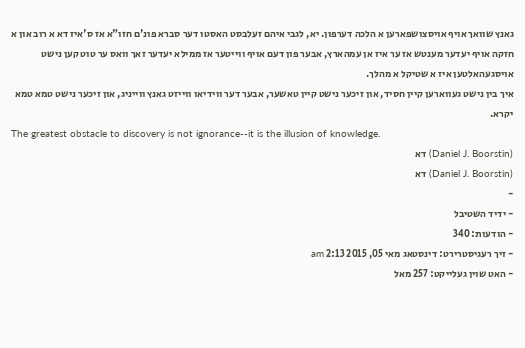גאנץ שוואך אויף אויסצושפארען א הלכה דערפון. יא, לגבי איהם זעלבסט האסטו דער סברא פונ'ם חזו"א אז ס'איז דא א רוב און א חזקה אויף יעדער מענטש אז ער איז אן עמהארץ, אבער פון דעם אויף ווייטער אז ממילא יעדער זאך וואס ער טוט קען נישט אויסגעהאלטען איז א שטיקל א מהלך.
איך בין נישט געווארען קיין חסיד, און זיכער נישט קיין טאשער, אבער דער ווידיאו ווייזט גאנץ ווייניג, און זיכער נישט טמא טמא יקרא.
The greatest obstacle to discovery is not ignorance--it is the illusion of knowledge.
(Daniel J. Boorstin) דא
(Daniel J. Boorstin) דא
-
- ידיד השטיבל
- הודעות: 340
- זיך רעגיסטרירט: דינסטאג מאי 05, 2015 2:13 am
- האט שוין געלייקט: 257 מאל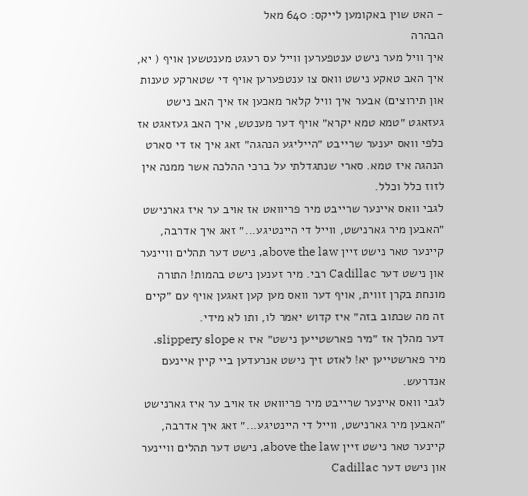- האט שוין באקומען לייקס: 640 מאל
הבהרה
איך וויל מער נישט ענטפערען ווייל עס רעגט מענטשען אויף ( יא, איך האב טאקע נישט וואס צו ענטפערען אויף די שטארקע טענות און תירוצים) אבער איך וויל קלאר מאכען אז איך האב נישט געזאגט ״טמא טמא יקרא״ אויף דער מענטש, איך האב געזאגט אז כלפי וואס יענער שרייבט ״הייליגע הנהגה״ זאג איך אז די סארט הנהגה איז טמא. סארי שנתגדלתי על ברכי ההלכה אשר ממנה אין לזוז כלל וכלל.
לגבי וואס איינער שרייבט מיר פריוואט אז אויב ער איז גארנישט ״האבען מיר גארנישט, ווייל די היינטיגע...״ זאג איך אדרבה, קיינער טאר נישט זיין above the law, נישט דער תהלים וויינער און נישט דער Cadillac רבי. מיר זענען נישט בהמות! התורה מונחת בקרן זווית, אויף דער וואס מען קען זאגען אויף עם ״קיים זה מה שכתוב בזה״ איז קדוש יאמר לו, ותו לא מידי.
דער מהלך אז ״מיר פארשטייען נישט״ איז א slippery slope. מיר פארשטייען יא! לאזט זיך נישט אנרעדען ביי קיין איינעם אנדרעש.
לגבי וואס איינער שרייבט מיר פריוואט אז אויב ער איז גארנישט ״האבען מיר גארנישט, ווייל די היינטיגע...״ זאג איך אדרבה, קיינער טאר נישט זיין above the law, נישט דער תהלים וויינער און נישט דער Cadillac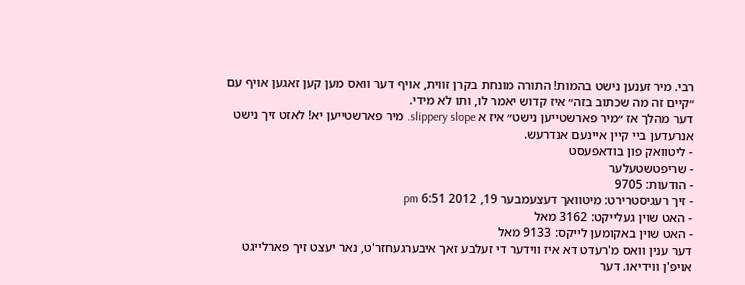רבי. מיר זענען נישט בהמות! התורה מונחת בקרן זווית, אויף דער וואס מען קען זאגען אויף עם ״קיים זה מה שכתוב בזה״ איז קדוש יאמר לו, ותו לא מידי.
דער מהלך אז ״מיר פארשטייען נישט״ איז א slippery slope. מיר פארשטייען יא! לאזט זיך נישט אנרעדען ביי קיין איינעם אנדרעש.
- ליטוואק פון בודאפעסט
- שריפטשטעלער
- הודעות: 9705
- זיך רעגיסטרירט: מיטוואך דעצעמבער 19, 2012 6:51 pm
- האט שוין געלייקט: 3162 מאל
- האט שוין באקומען לייקס: 9133 מאל
דער ענין וואס מ'רעדט דא איז ווידער די זעלבע זאך איבערגעחזר'ט, נאר יעצט זיך פארלייגט אויפ'ן ווידיאו. דער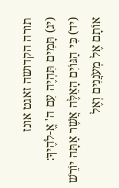תורה הקדושה זאגט אונז
(יג) תָּמִים תִּהְיֶה עִם ה' אֱ-לֹהֶיךָ:
(יד) כִּי הַגּוֹיִם הָאֵלֶּה אֲשֶׁר אַתָּה יוֹרֵשׁ אוֹתָם אֶל מְעֹנֲנִים וְאֶל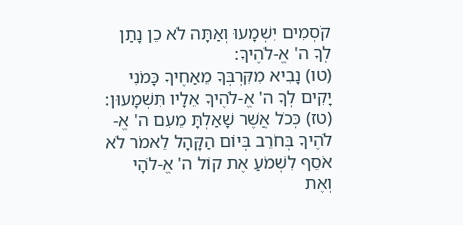קֹסְמִים יִשְׁמָעוּ וְאַתָּה לֹא כֵן נָתַן לְךָ ה' אֱ-לֹהֶיךָ:
(טו) נָבִיא מִקִּרְבְּךָ מֵאַחֶיךָ כָּמֹנִי יָקִים לְךָ ה' אֱ-לֹהֶיךָ אֵלָיו תִּשְׁמָעוּן:
(טז) כְּכֹל אֲשֶׁר שָׁאַלְתָּ מֵעִם ה' אֱ-לֹהֶיךָ בְּחֹרֵב בְּיוֹם הַקָּהָל לֵאמֹר לֹא אֹסֵף לִשְׁמֹעַ אֶת קוֹל ה' אֱ-לֹהָי וְאֶת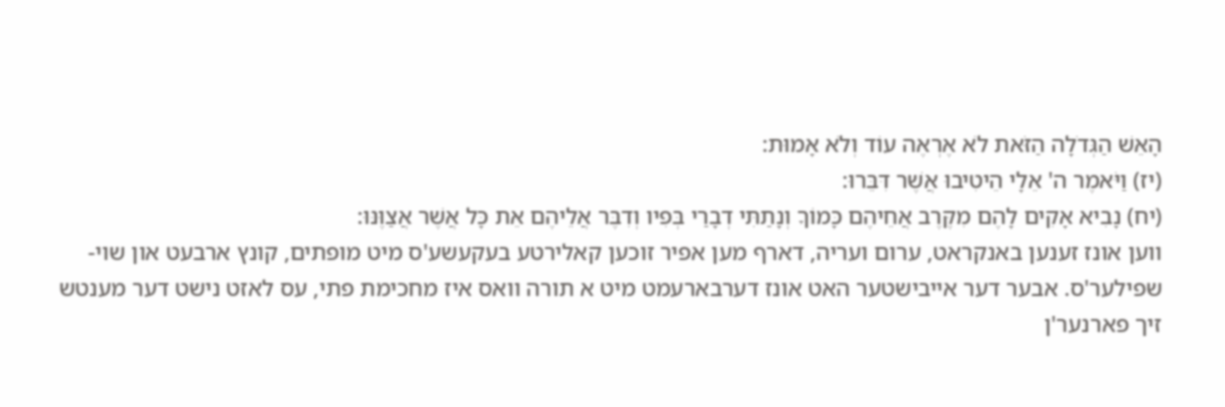הָאֵשׁ הַגְּדֹלָה הַזֹּאת לֹא אֶרְאֶה עוֹד וְלֹא אָמוּת:
(יז) וַיֹּאמֶר ה' אֵלָי הֵיטִיבוּ אֲשֶׁר דִּבֵּרוּ:
(יח) נָבִיא אָקִים לָהֶם מִקֶּרֶב אֲחֵיהֶם כָּמוֹךָ וְנָתַתִּי דְבָרַי בְּפִיו וְדִבֶּר אֲלֵיהֶם אֵת כָּל אֲשֶׁר אֲצַוֶּנּוּ:
ווען אונז זענען באנקראט, ערום ועריה, דארף מען אפיר זוכען קאלירטע בעקעשע'ס מיט מופתים, קונץ ארבעט און שוי-שפילער'ס. אבער דער אייבישטער האט אונז דערבארעמט מיט א תורה וואס איז מחכימת פתי, עס לאזט נישט דער מענטש זיך פארנער'ן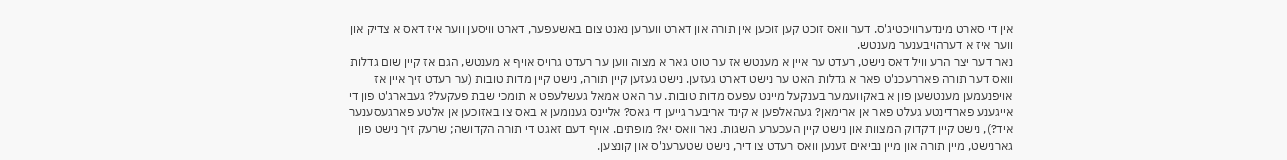אין די סארט מינדערוויכטיג'ס. דער וואס זוכט קען זוכען אין תורה און דארט ווערען נאנט צום באשעפער, דארט וויסען ווער איז דאס א צדיק און ווער איז א דערהויבענער מענטש.
נאר דער יצר הרע וויל דאס נישט, רעדט ער איין א מענטש אז ער טוט גאר א מצוה ווען ער רעדט גרויס אויף א מענטש, הגם אז קיין שום גדלות וואס דער תורה פאררעכנ'ט פאר א גדלות האט ער נישט דארט געזען. נישט געזען קיין תורה, נישט קיין מדות טובות (ער רעדט זיך איין אז אויפנעמען מענטשען פון א באקוועמער בענקעל מיינט עפעס מדות טובות. ער האט אמאל געשלעפט א תומכי שבת פעקעל? געבארג'ט פון די אייגענע פארדינטע געלט פאר אן ארימאן? געהאלפען א קינד אריבער גייען די גאס? אליינס גענומען א באס צו באזוכען אן אלטע פארגעסענער איד?), נישט קיין דקדוק המצוות און נישט קיין העכערע השגות. נאר וואס יא? מופתים. אויף דעם זאגט די תורה הקדושה; שרעק זיך נישט פון גארנישט, מיין תורה און מיין נביאים זענען וואס רעדט צו דיר, נישט שטערענ'ס און קונצען.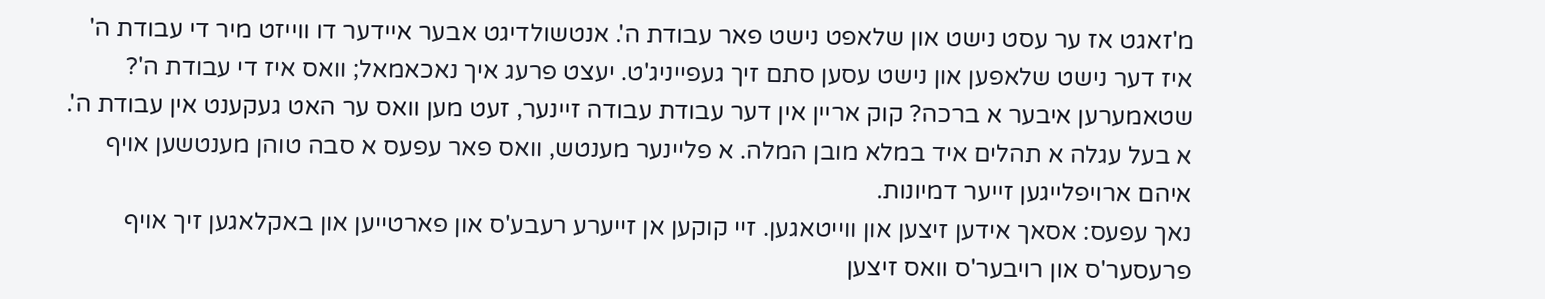מ'זאגט אז ער עסט נישט און שלאפט נישט פאר עבודת ה'. אנטשולדיגט אבער איידער דו ווייזט מיר די עבודת ה' איז דער נישט שלאפען און נישט עסען סתם זיך געפייניג'ט. יעצט פרעג איך נאכאמאל; וואס איז די עבודת ה'? שטאמערען איבער א ברכה? קוק אריין אין דער עבודת עבודה זיינער, זעט מען וואס ער האט געקענט אין עבודת ה'. א בעל עגלה א תהלים איד במלא מובן המלה. א פליינער מענטש, וואס פאר עפעס א סבה טוהן מענטשען אויף איהם ארויפלייגען זייער דמיונות.
נאך עפעס: אסאך אידען זיצען און ווייטאגען. זיי קוקען אן זייערע רעבע'ס און פארטייען און באקלאגען זיך אויף פרעסער'ס און רויבער'ס וואס זיצען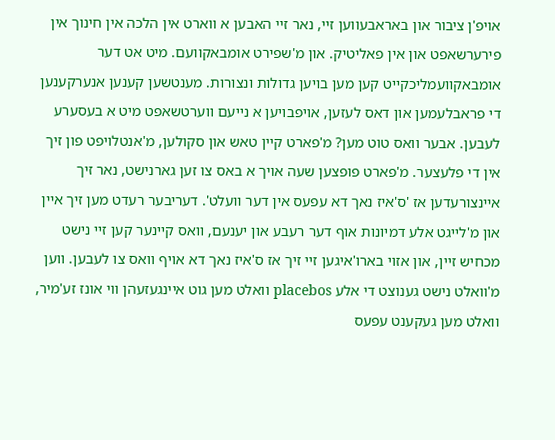אויפ'ן ציבור און באראבעווען זיי, נאר זיי האבען א ווארט אין הלכה אין חינוך אין פירערשאפט און אין פאליטיק. און מ'שפירט אומבאקוועם. מיט אט דער אומבאקוועמליכקייט קען מען בויען גדולות ונצורות. מענטשען קענען אנערקענען די פראבלעמען און דאס לעזען, אויפבויען א נייעם ווערטשאפט מיט א בעסערע לעבען. אבער וואס טוט מען? מ'פארט קיין טאש און סקולען, מ'אנטלויפט פון זיך אין די פלעצער. מ'פארט פופצען שעה אויך א באס צו זען גארנישט, נאר זיך איינצורעדען אז 'ס'איז נאך דא עפעס אין דער וועלט'. דעריבער רעדט מען זיך איין און מ'לייגט אלע דמיונות אוף דער רעבע און יענעם, וואס קיינער קען זיי נישט מכחיש זיין, און אזוי בארו'איגען זיי זיך אז ס'איז נאך דא אויף וואס צו לעבען. ווען מ'וואלט נישט גענוצט די אלע placebos וואלט מען גוט איינגעזעהן ווי אונז זע'מיר, וואלט מען געקענט עפעס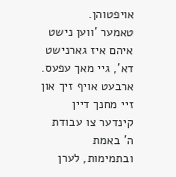אויפטוהן.
טאמער 'ווען נישט איהם איז גארנישט דא', גיי מאך עפעס. ארבעט אויף זיך און זיי מחנך דיין קינדער צו עבודת ה' באמת ובתמימות, לערן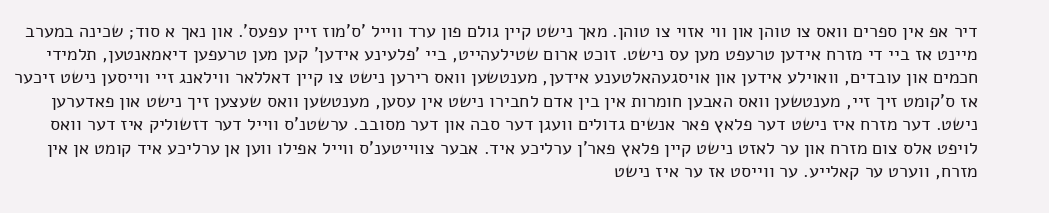דיר אפ אין ספרים וואס צו טוהן און ווי אזוי צו טוהן. מאך נישט קיין גולם פון ערד ווייל 'ס'מוז זיין עפעס'. און נאך א סוד; שכינה במערב מיינט אז ביי די מזרח אידען טרעפט מען עס נישט. זוכט ארום שטילעהייט, ביי 'פלעינע אידען' קען מען טרעפען דיאמאנטען, תלמידי חכמים און עובדים, וואוילע אידען און אויסגעהאלטענע אידען, מענטשען וואס רירען נישט צו קיין דאללאר ווילאנג זיי ווייסען נישט זיכער אז ס'קומט זיך זיי, מענטשען וואס האבען חומרות אין בין אדם לחבירו נישט אין עסען, מענטשען וואס שעצען זיך נישט און פאדערען נישט. דער מזרח איז נישט דער פלאץ פאר אנשים גדולים וועגן דער סבה און דער מסובב. ערשטנ'ס ווייל דער דזשוליק איז דער וואס לויפט אלס צום מזרח און ער לאזט נישט קיין פלאץ פאר'ן ערליכע איד. אבער צווייטענ'ס ווייל אפילו ווען אן ערליכע איד קומט אן אין מזרח, ווערט ער קאלייע. ער ווייסט אז ער איז נישט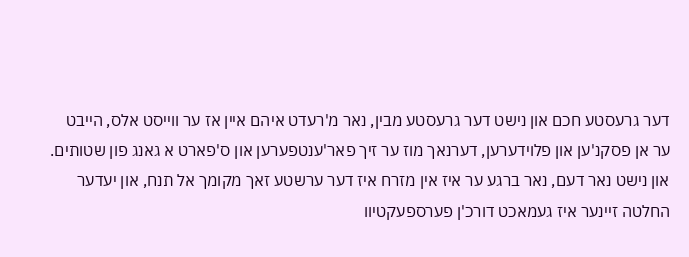דער גרעסטע חכם און נישט דער גרעסטע מבין, נאר מ'רעדט איהם איין אז ער ווייסט אלס, הייבט ער אן פסקנ'ען און פלוידערען, דערנאך מוז ער זיך פאר'ענטפערען און ס'פארט א גאנג פון שטותים. און נישט נאר דעם, נאר ברגע ער איז אין מזרח איז דער ערשטע זאך מקומך אל תנח, און יעדער החלטה זיינער איז געמאכט דורכ'ן פערספעקטיוו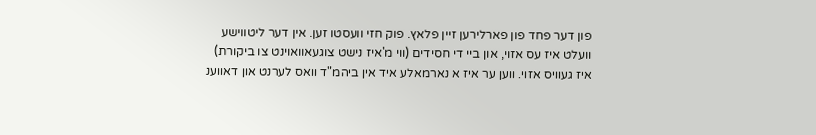פון דער פחד פון פארלירען זיין פלאץ. פוק חזי וועסטו זען. אין דער ליטווישע וועלט איז עס אזוי, און ביי די חסידים (ווי מ'איז נישט צוגעאוואוינט צו ביקורת) איז געוויס אזוי. ווען ער איז א נארמאלע איד אין ביהמ"ד וואס לערנט און דאווענ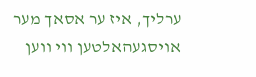ערליך, איז ער אסאך מער אויסגעהאלטען ווי ווען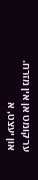ער קומט אן אין מזרח.
און יעצט, א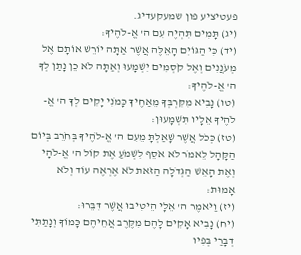פעטיציע פון שמעקעדיג.
(יג) תָּמִים תִּהְיֶה עִם ה' אֱ-לֹהֶיךָ:
(יד) כִּי הַגּוֹיִם הָאֵלֶּה אֲשֶׁר אַתָּה יוֹרֵשׁ אוֹתָם אֶל מְעֹנֲנִים וְאֶל קֹסְמִים יִשְׁמָעוּ וְאַתָּה לֹא כֵן נָתַן לְךָ ה' אֱ-לֹהֶיךָ:
(טו) נָבִיא מִקִּרְבְּךָ מֵאַחֶיךָ כָּמֹנִי יָקִים לְךָ ה' אֱ-לֹהֶיךָ אֵלָיו תִּשְׁמָעוּן:
(טז) כְּכֹל אֲשֶׁר שָׁאַלְתָּ מֵעִם ה' אֱ-לֹהֶיךָ בְּחֹרֵב בְּיוֹם הַקָּהָל לֵאמֹר לֹא אֹסֵף לִשְׁמֹעַ אֶת קוֹל ה' אֱ-לֹהָי וְאֶת הָאֵשׁ הַגְּדֹלָה הַזֹּאת לֹא אֶרְאֶה עוֹד וְלֹא אָמוּת:
(יז) וַיֹּאמֶר ה' אֵלָי הֵיטִיבוּ אֲשֶׁר דִּבֵּרוּ:
(יח) נָבִיא אָקִים לָהֶם מִקֶּרֶב אֲחֵיהֶם כָּמוֹךָ וְנָתַתִּי דְבָרַי בְּפִיו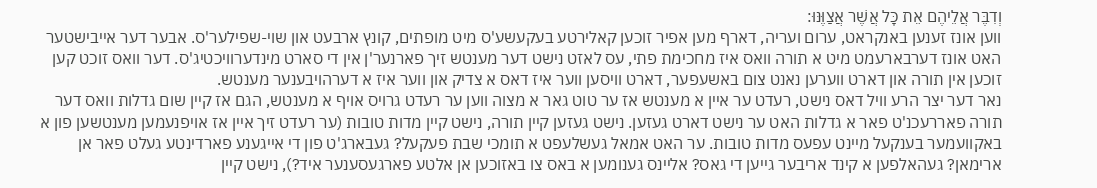וְדִבֶּר אֲלֵיהֶם אֵת כָּל אֲשֶׁר אֲצַוֶּנּוּ:
ווען אונז זענען באנקראט, ערום ועריה, דארף מען אפיר זוכען קאלירטע בעקעשע'ס מיט מופתים, קונץ ארבעט און שוי-שפילער'ס. אבער דער אייבישטער האט אונז דערבארעמט מיט א תורה וואס איז מחכימת פתי, עס לאזט נישט דער מענטש זיך פארנער'ן אין די סארט מינדערוויכטיג'ס. דער וואס זוכט קען זוכען אין תורה און דארט ווערען נאנט צום באשעפער, דארט וויסען ווער איז דאס א צדיק און ווער איז א דערהויבענער מענטש.
נאר דער יצר הרע וויל דאס נישט, רעדט ער איין א מענטש אז ער טוט גאר א מצוה ווען ער רעדט גרויס אויף א מענטש, הגם אז קיין שום גדלות וואס דער תורה פאררעכנ'ט פאר א גדלות האט ער נישט דארט געזען. נישט געזען קיין תורה, נישט קיין מדות טובות (ער רעדט זיך איין אז אויפנעמען מענטשען פון א באקוועמער בענקעל מיינט עפעס מדות טובות. ער האט אמאל געשלעפט א תומכי שבת פעקעל? געבארג'ט פון די אייגענע פארדינטע געלט פאר אן ארימאן? געהאלפען א קינד אריבער גייען די גאס? אליינס גענומען א באס צו באזוכען אן אלטע פארגעסענער איד?), נישט קיין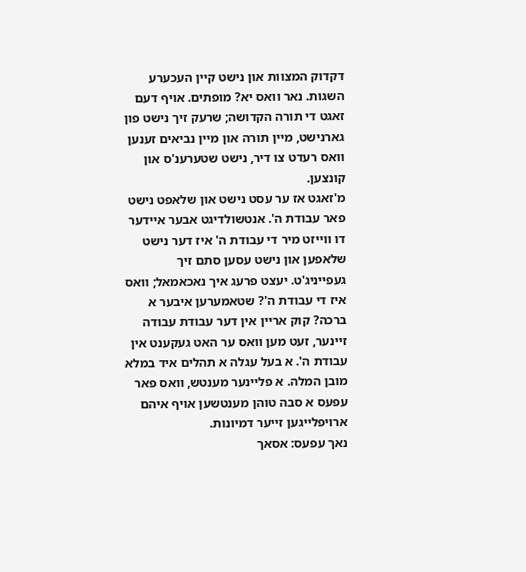דקדוק המצוות און נישט קיין העכערע השגות. נאר וואס יא? מופתים. אויף דעם זאגט די תורה הקדושה; שרעק זיך נישט פון גארנישט, מיין תורה און מיין נביאים זענען וואס רעדט צו דיר, נישט שטערענ'ס און קונצען.
מ'זאגט אז ער עסט נישט און שלאפט נישט פאר עבודת ה'. אנטשולדיגט אבער איידער דו ווייזט מיר די עבודת ה' איז דער נישט שלאפען און נישט עסען סתם זיך געפייניג'ט. יעצט פרעג איך נאכאמאל; וואס איז די עבודת ה'? שטאמערען איבער א ברכה? קוק אריין אין דער עבודת עבודה זיינער, זעט מען וואס ער האט געקענט אין עבודת ה'. א בעל עגלה א תהלים איד במלא מובן המלה. א פליינער מענטש, וואס פאר עפעס א סבה טוהן מענטשען אויף איהם ארויפלייגען זייער דמיונות.
נאך עפעס: אסאך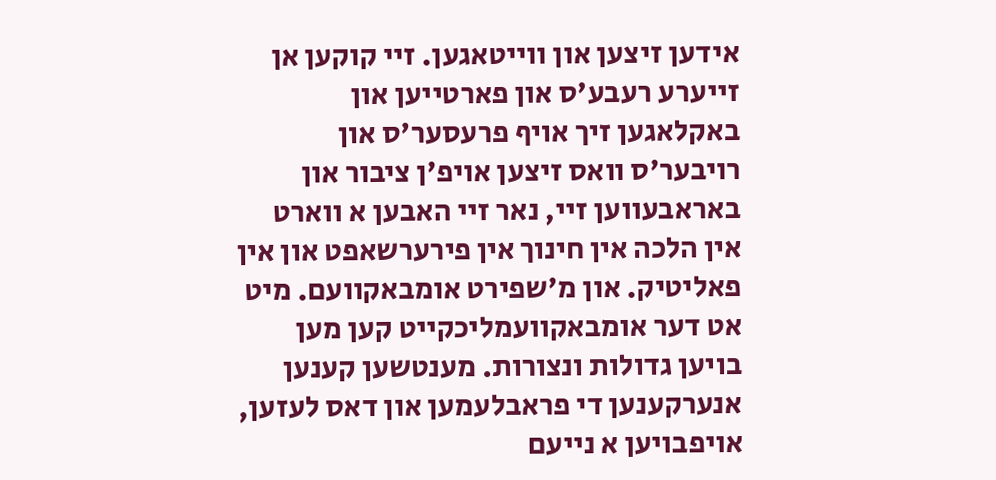אידען זיצען און ווייטאגען. זיי קוקען אן זייערע רעבע'ס און פארטייען און באקלאגען זיך אויף פרעסער'ס און רויבער'ס וואס זיצען אויפ'ן ציבור און באראבעווען זיי, נאר זיי האבען א ווארט אין הלכה אין חינוך אין פירערשאפט און אין פאליטיק. און מ'שפירט אומבאקוועם. מיט אט דער אומבאקוועמליכקייט קען מען בויען גדולות ונצורות. מענטשען קענען אנערקענען די פראבלעמען און דאס לעזען, אויפבויען א נייעם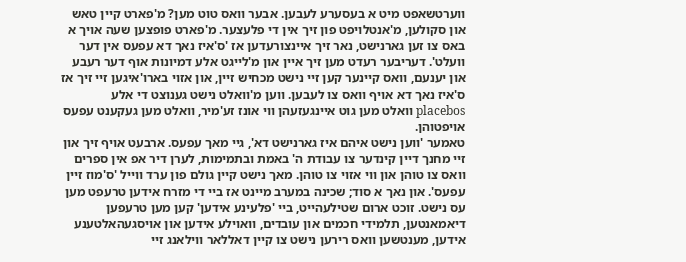ווערטשאפט מיט א בעסערע לעבען. אבער וואס טוט מען? מ'פארט קיין טאש און סקולען, מ'אנטלויפט פון זיך אין די פלעצער. מ'פארט פופצען שעה אויך א באס צו זען גארנישט, נאר זיך איינצורעדען אז 'ס'איז נאך דא עפעס אין דער וועלט'. דעריבער רעדט מען זיך איין און מ'לייגט אלע דמיונות אוף דער רעבע און יענעם, וואס קיינער קען זיי נישט מכחיש זיין, און אזוי בארו'איגען זיי זיך אז ס'איז נאך דא אויף וואס צו לעבען. ווען מ'וואלט נישט גענוצט די אלע placebos וואלט מען גוט איינגעזעהן ווי אונז זע'מיר, וואלט מען געקענט עפעס אויפטוהן.
טאמער 'ווען נישט איהם איז גארנישט דא', גיי מאך עפעס. ארבעט אויף זיך און זיי מחנך דיין קינדער צו עבודת ה' באמת ובתמימות, לערן דיר אפ אין ספרים וואס צו טוהן און ווי אזוי צו טוהן. מאך נישט קיין גולם פון ערד ווייל 'ס'מוז זיין עפעס'. און נאך א סוד; שכינה במערב מיינט אז ביי די מזרח אידען טרעפט מען עס נישט. זוכט ארום שטילעהייט, ביי 'פלעינע אידען' קען מען טרעפען דיאמאנטען, תלמידי חכמים און עובדים, וואוילע אידען און אויסגעהאלטענע אידען, מענטשען וואס רירען נישט צו קיין דאללאר ווילאנג זיי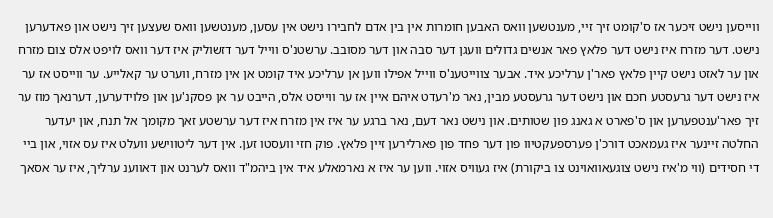ווייסען נישט זיכער אז ס'קומט זיך זיי, מענטשען וואס האבען חומרות אין בין אדם לחבירו נישט אין עסען, מענטשען וואס שעצען זיך נישט און פאדערען נישט. דער מזרח איז נישט דער פלאץ פאר אנשים גדולים וועגן דער סבה און דער מסובב. ערשטנ'ס ווייל דער דזשוליק איז דער וואס לויפט אלס צום מזרח און ער לאזט נישט קיין פלאץ פאר'ן ערליכע איד. אבער צווייטענ'ס ווייל אפילו ווען אן ערליכע איד קומט אן אין מזרח, ווערט ער קאלייע. ער ווייסט אז ער איז נישט דער גרעסטע חכם און נישט דער גרעסטע מבין, נאר מ'רעדט איהם איין אז ער ווייסט אלס, הייבט ער אן פסקנ'ען און פלוידערען, דערנאך מוז ער זיך פאר'ענטפערען און ס'פארט א גאנג פון שטותים. און נישט נאר דעם, נאר ברגע ער איז אין מזרח איז דער ערשטע זאך מקומך אל תנח, און יעדער החלטה זיינער איז געמאכט דורכ'ן פערספעקטיוו פון דער פחד פון פארלירען זיין פלאץ. פוק חזי וועסטו זען. אין דער ליטווישע וועלט איז עס אזוי, און ביי די חסידים (ווי מ'איז נישט צוגעאוואוינט צו ביקורת) איז געוויס אזוי. ווען ער איז א נארמאלע איד אין ביהמ"ד וואס לערנט און דאווענ ערליך, איז ער אסאך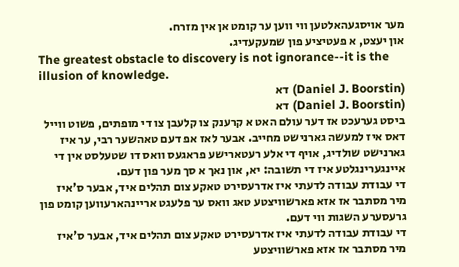מער אויסגעהאלטען ווי ווען ער קומט אן אין מזרח.
און יעצט, א פעטיציע פון שמעקעדיג.
The greatest obstacle to discovery is not ignorance--it is the illusion of knowledge.
(Daniel J. Boorstin) דא
(Daniel J. Boorstin) דא
ביסט גערעכט אז דער עולם האט א קרענק צו קלעבן צו די מופתים, פשוט ווייל דאס איז למעשה גארנישט מחייב. אבער לאז אפ דעם טאהשער רבי, ער איז גארנישט שולדיג, אויף די אלע רעטארישע פראגעס וואס דו שטעלסט אין די איינגערינגלטע איז די תשובה: יא, און נאך א סך מער פון דעם.
די עבודת עבודה לדעתי איז אדרעסירט טאקע צום תהלים איד, אבער ס'איז מיר מסתבר אז אזא פארשוויצטע טאג וואס ער פלעגט אריינהארעווען קומט פון גרעסערע השגות ווי דעם.
די עבודת עבודה לדעתי איז אדרעסירט טאקע צום תהלים איד, אבער ס'איז מיר מסתבר אז אזא פארשוויצטע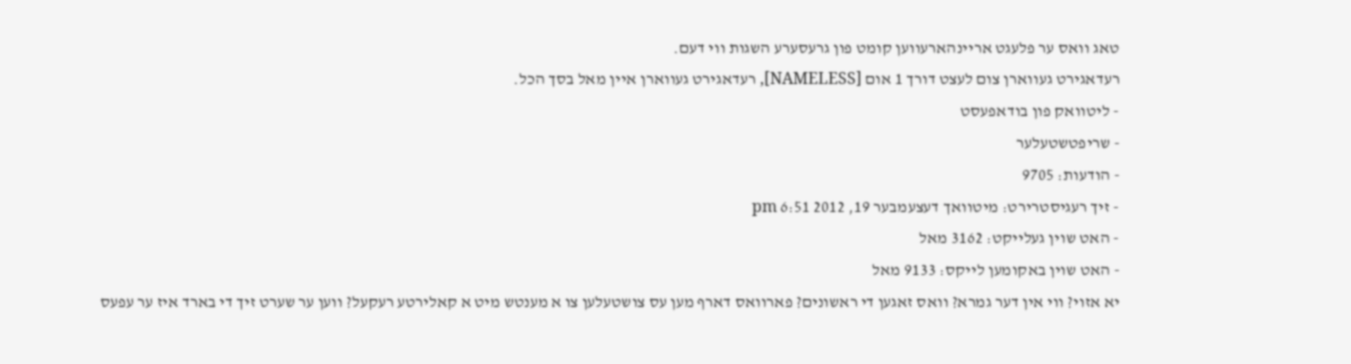טאג וואס ער פלעגט אריינהארעווען קומט פון גרעסערע השגות ווי דעם.
רעדאגירט געווארן צום לעצט דורך 1 אום [NAMELESS], רעדאגירט געווארן איין מאל בסך הכל.
- ליטוואק פון בודאפעסט
- שריפטשטעלער
- הודעות: 9705
- זיך רעגיסטרירט: מיטוואך דעצעמבער 19, 2012 6:51 pm
- האט שוין געלייקט: 3162 מאל
- האט שוין באקומען לייקס: 9133 מאל
יא אזוי? ווי אין דער גמרא? וואס זאגען די ראשונים? פארוואס דארף מען עס צושטעלען צו א מענטש מיט א קאלירטע רעקעל? ווען ער שערט זיך די בארד איז ער עפעס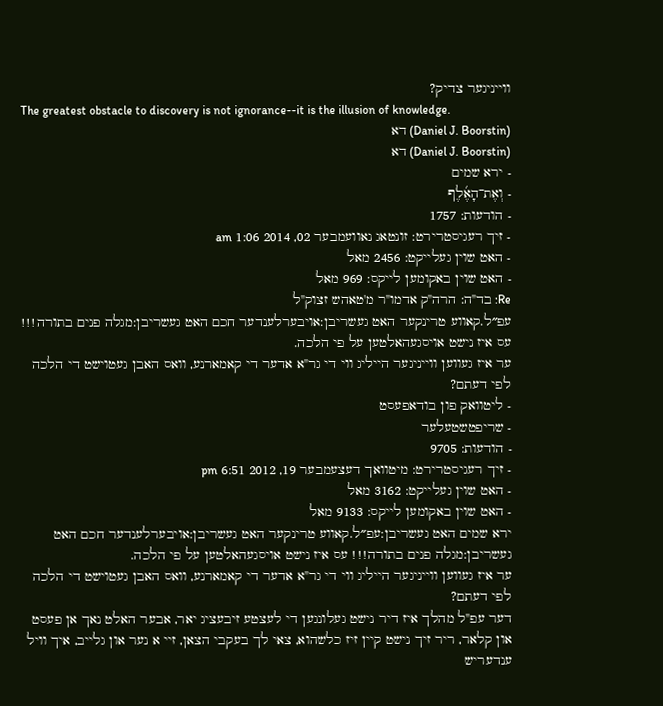ווייניגער צדיק?
The greatest obstacle to discovery is not ignorance--it is the illusion of knowledge.
(Daniel J. Boorstin) דא
(Daniel J. Boorstin) דא
- ירא שמים
- וְאֶת־הָאֶ֜לֶף
- הודעות: 1757
- זיך רעגיסטרירט: זונטאג נאוועמבער 02, 2014 1:06 am
- האט שוין געלייקט: 2456 מאל
- האט שוין באקומען לייקס: 969 מאל
Re: בד"ה: הרה"ק אדמו"ר מ'טאהש זצוק"ל
עפ״ל.קאווע טרינקער האט געשריבן:אויבערלענדער חכם האט געשריבן:מגלה פנים בתורה!!! עס איז נישט אויסגעהאלטען על פי הלכה.
ער איז געווען ווייניגער הייליג ווי די גר"א אדער די קאמארנע, וואס האבן געטוישט די הלכה לפי דעתם?
- ליטוואק פון בודאפעסט
- שריפטשטעלער
- הודעות: 9705
- זיך רעגיסטרירט: מיטוואך דעצעמבער 19, 2012 6:51 pm
- האט שוין געלייקט: 3162 מאל
- האט שוין באקומען לייקס: 9133 מאל
ירא שמים האט געשריבן:עפ״ל.קאווע טרינקער האט געשריבן:אויבערלענדער חכם האט געשריבן:מגלה פנים בתורה!!! עס איז נישט אויסגעהאלטען על פי הלכה.
ער איז געווען ווייניגער הייליג ווי די גר"א אדער די קאמארנע, וואס האבן געטוישט די הלכה לפי דעתם?
דער עפ"ל מהלך איז דיר נישט געלונגען די לעצטע זיבעציג יאר, אבער האלט נאך אן פעסט און קלאר, ריר זיך נישט קיין זיז כלשהוא, צאי לך בעקבי הצאן, זיי א נער און גלייב, איך וויל ענדעריש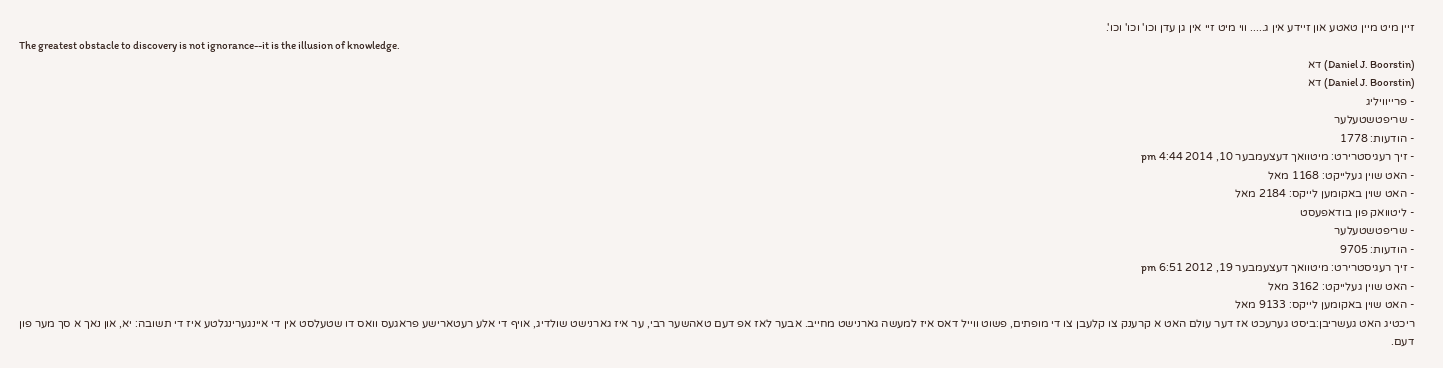זיין מיט מיין טאטע און זיידע אין ג..... ווי מיט זיי אין גן עדן וכו' וכו' וכו'.
The greatest obstacle to discovery is not ignorance--it is the illusion of knowledge.
(Daniel J. Boorstin) דא
(Daniel J. Boorstin) דא
- פרייוויליג
- שריפטשטעלער
- הודעות: 1778
- זיך רעגיסטרירט: מיטוואך דעצעמבער 10, 2014 4:44 pm
- האט שוין געלייקט: 1168 מאל
- האט שוין באקומען לייקס: 2184 מאל
- ליטוואק פון בודאפעסט
- שריפטשטעלער
- הודעות: 9705
- זיך רעגיסטרירט: מיטוואך דעצעמבער 19, 2012 6:51 pm
- האט שוין געלייקט: 3162 מאל
- האט שוין באקומען לייקס: 9133 מאל
ריכטיג האט געשריבן:ביסט גערעכט אז דער עולם האט א קרענק צו קלעבן צו די מופתים, פשוט ווייל דאס איז למעשה גארנישט מחייב. אבער לאז אפ דעם טאהשער רבי, ער איז גארנישט שולדיג, אויף די אלע רעטארישע פראגעס וואס דו שטעלסט אין די איינגערינגלטע איז די תשובה: יא, און נאך א סך מער פון דעם.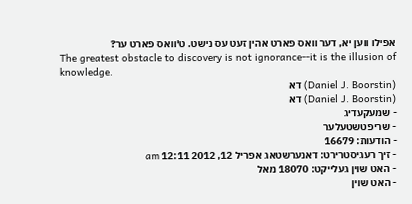אפילו ווען יא, דער וואס פארט אהין זעט עס נישט. ט'וואס פארט ער?
The greatest obstacle to discovery is not ignorance--it is the illusion of knowledge.
(Daniel J. Boorstin) דא
(Daniel J. Boorstin) דא
- שמעקעדיג
- שריפטשטעלער
- הודעות: 16679
- זיך רעגיסטרירט: דאנערשטאג אפריל 12, 2012 12:11 am
- האט שוין געלייקט: 18070 מאל
- האט שוין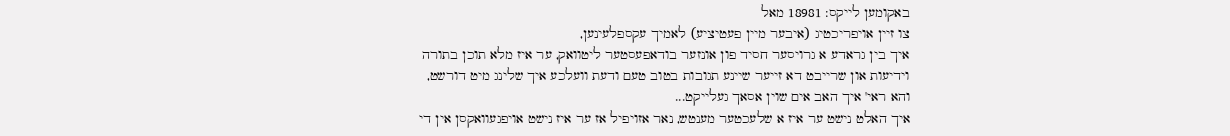באקומען לייקס: 18981 מאל
צו זיין אויפריכטיג (איבער מיין פעטיציע) לאמיך עקספלעינען,
איך בין גראדע א גרויסער חסיד פון אונזער בודאפעסטער ליטוואק, ער איז מלא תוכן בתורה וידיעות און שרייבט דא זייער שיינע תגובות בטוב טעם ודעת וועלכע איך שלינג מיט דורשט, והא ראי' איך האב אים שוין אסאך געלייקט...
איך האלט נישט ער איז א שלעכטער מענטש, נאר אזויפיל אז ער איז נישט אויפגעוואקסן אין די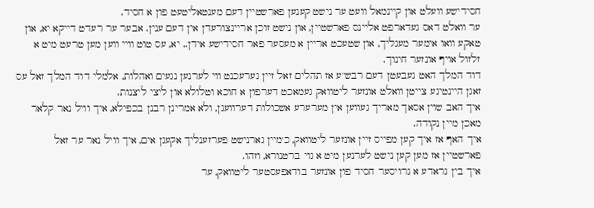חסידישע וועלט און קיינמאל וועט ער נישט קענען פארשטיין דעם מענטאליטעט פון א חסיד.
ער וואלט דאס געדארפט אליינס פארשטיין, און נישט זוכן אריינצורעדן אין דעם ענין. אבער ער רעדט דייקא יא, און טאקע וואו אימער מעגליך, און שטעכט אריין א מעסער פאר חסידישע אידן.. יא, עס טוט וויי ווען מען טרעט מיט א זלזול אויף אונזער חינוך.
דוד המלך האט געבעטן דעם רבש"ע אז תהלים זאל זיין גערעכנט ווי לערנען נגעים ואהלות, אלמלי דוד המלך זאל עס זאגן היינטיגע צייטן וואלט אונזער ליטוואק געמאכט דערפון א חוכא וטלולא און ליצי ליצנות.
איך האב שוין אסאך מאריך געווען אין מערערע אשכולות דערוועגן, ולא אמרינן רבנן בכפילא, איך וויל נאר קלאר מאכן מיין נקודה.
איך האף אז איך קען מפייס זיין אונזער ליטוואק, כ'מיין גארנישט פערזענליך אקעגן אים, איך וויל נאר ער זאל פארשטיין אז מען קען נישט לערנען מיט א גוי ברטנורא, וזהו.
איך בין גראדע א גרויסער חסיד פון אונזער בודאפעסטער ליטוואק, ער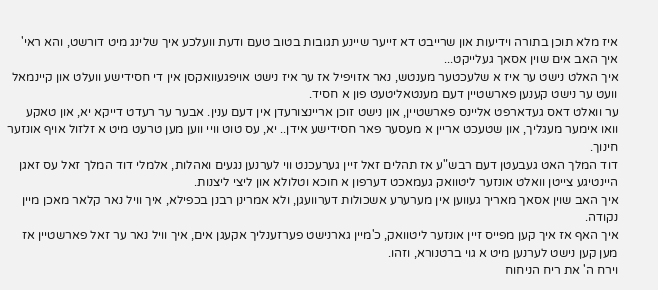איז מלא תוכן בתורה וידיעות און שרייבט דא זייער שיינע תגובות בטוב טעם ודעת וועלכע איך שלינג מיט דורשט, והא ראי' איך האב אים שוין אסאך געלייקט...
איך האלט נישט ער איז א שלעכטער מענטש, נאר אזויפיל אז ער איז נישט אויפגעוואקסן אין די חסידישע וועלט און קיינמאל וועט ער נישט קענען פארשטיין דעם מענטאליטעט פון א חסיד.
ער וואלט דאס געדארפט אליינס פארשטיין, און נישט זוכן אריינצורעדן אין דעם ענין. אבער ער רעדט דייקא יא, און טאקע וואו אימער מעגליך, און שטעכט אריין א מעסער פאר חסידישע אידן.. יא, עס טוט וויי ווען מען טרעט מיט א זלזול אויף אונזער חינוך.
דוד המלך האט געבעטן דעם רבש"ע אז תהלים זאל זיין גערעכנט ווי לערנען נגעים ואהלות, אלמלי דוד המלך זאל עס זאגן היינטיגע צייטן וואלט אונזער ליטוואק געמאכט דערפון א חוכא וטלולא און ליצי ליצנות.
איך האב שוין אסאך מאריך געווען אין מערערע אשכולות דערוועגן, ולא אמרינן רבנן בכפילא, איך וויל נאר קלאר מאכן מיין נקודה.
איך האף אז איך קען מפייס זיין אונזער ליטוואק, כ'מיין גארנישט פערזענליך אקעגן אים, איך וויל נאר ער זאל פארשטיין אז מען קען נישט לערנען מיט א גוי ברטנורא, וזהו.
וירח ה' את ריח הניחוח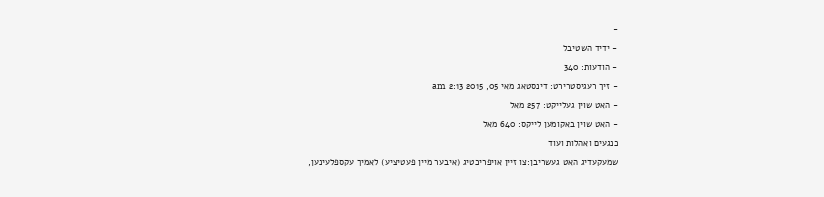-
- ידיד השטיבל
- הודעות: 340
- זיך רעגיסטרירט: דינסטאג מאי 05, 2015 2:13 am
- האט שוין געלייקט: 257 מאל
- האט שוין באקומען לייקס: 640 מאל
כנגעים ואהלות ועוד
שמעקעדיג האט געשריבן:צו זיין אויפריכטיג (איבער מיין פעטיציע) לאמיך עקספלעינען,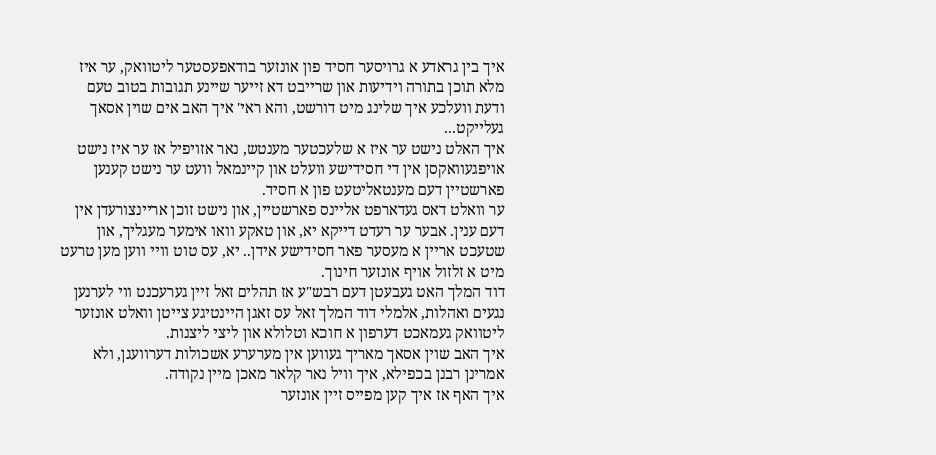איך בין גראדע א גרויסער חסיד פון אונזער בודאפעסטער ליטוואק, ער איז מלא תוכן בתורה וידיעות און שרייבט דא זייער שיינע תגובות בטוב טעם ודעת וועלכע איך שלינג מיט דורשט, והא ראי' איך האב אים שוין אסאך געלייקט...
איך האלט נישט ער איז א שלעכטער מענטש, נאר אזויפיל אז ער איז נישט אויפגעוואקסן אין די חסידישע וועלט און קיינמאל וועט ער נישט קענען פארשטיין דעם מענטאליטעט פון א חסיד.
ער וואלט דאס געדארפט אליינס פארשטיין, און נישט זוכן אריינצורעדן אין דעם ענין. אבער ער רעדט דייקא יא, און טאקע וואו אימער מעגליך, און שטעכט אריין א מעסער פאר חסידישע אידן.. יא, עס טוט וויי ווען מען טרעט מיט א זלזול אויף אונזער חינוך.
דוד המלך האט געבעטן דעם רבש"ע אז תהלים זאל זיין גערעכנט ווי לערנען נגעים ואהלות, אלמלי דוד המלך זאל עס זאגן היינטיגע צייטן וואלט אונזער ליטוואק געמאכט דערפון א חוכא וטלולא און ליצי ליצנות.
איך האב שוין אסאך מאריך געווען אין מערערע אשכולות דערוועגן, ולא אמרינן רבנן בכפילא, איך וויל נאר קלאר מאכן מיין נקודה.
איך האף אז איך קען מפייס זיין אונזער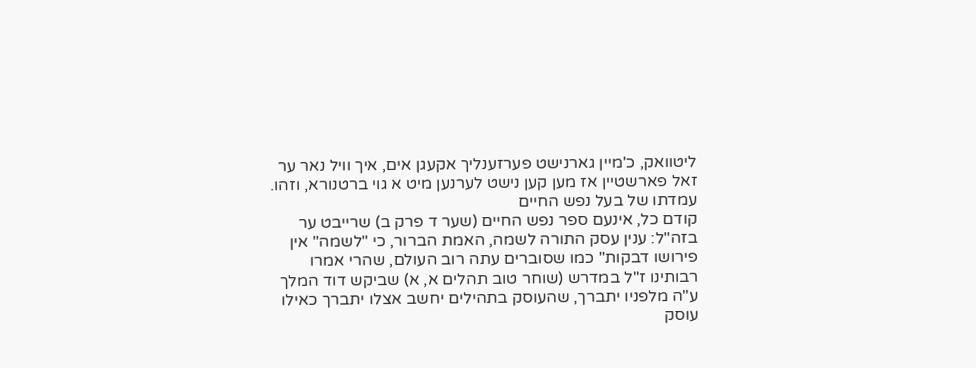ליטוואק, כ'מיין גארנישט פערזענליך אקעגן אים, איך וויל נאר ער זאל פארשטיין אז מען קען נישט לערנען מיט א גוי ברטנורא, וזהו.
עמדתו של בעל נפש החיים
קודם כל, אינעם ספר נפש החיים (שער ד פרק ב) שרייבט ער בזה"ל: ענין עסק התורה לשמה, האמת הברור, כי "לשמה" אין פירושו דבקות" כמו שסוברים עתה רוב העולם, שהרי אמרו רבותינו ז"ל במדרש (שוחר טוב תהלים א, א) שביקש דוד המלך ע"ה מלפניו יתברך, שהעוסק בתהילים יחשב אצלו יתברך כאילו עוסק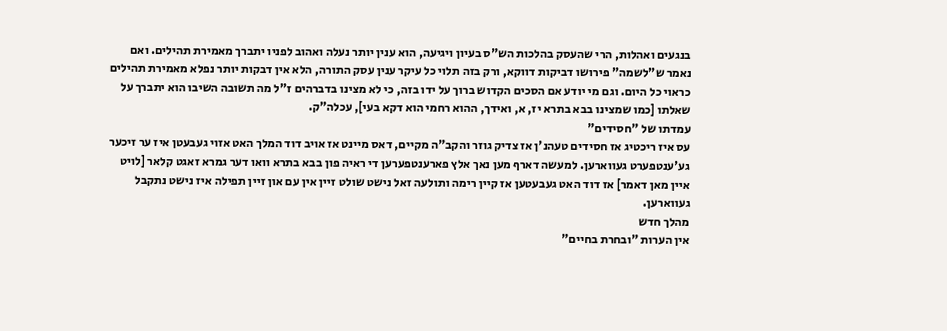בנגעים ואהלות, הרי שהעסק בהלכות הש"ס בעיון ויגיעה, הוא ענין יותר נעלה ואהוב לפניו יתברך מאמירת תהילים. ואם נאמר ש"לשמה" פירושו דביקות דווקא, ורק בזה תלוי כל עיקר ענין עסק התורה, הלא אין דבקות יותר נפלא מאמירת תהילים כראוי כל היום. וגם מי יודע אם הסכים הקדוש ברוך על ידו בזה, כי לא מצינו בדברהים ז"ל מה תשובה השיבו הוא יתברך על שאלתו [כמו שמצינו בבא בתרא יז, א, ואידך, ההוא רחמי הוא דקא בעי], עכלה"ק.
עמדתו של "חסידים"
עס איז ריכטיג אז חסידים טעהנ'ן אז צדיק גוזר והקב"ה מקיים, דאס מיינט אז אויב דוד המלך האט אזוי געבעטן איז ער זיכער גע'ענטפערט געווארען. למעשה דארף מען נאך אלץ פארענטפערען די ראיה פון בבא בתרא וואו דער גמרא זאגט קלאר [לויט איין מאן דאמר] אז דוד האט געבעטען אז קיין רימה ותולעה זאל נישט שולט זיין אין עם און זיין תפילה איז נישט נתקבל געווארען.
מהלך חדש
אין הערות "ובחרת בחיים"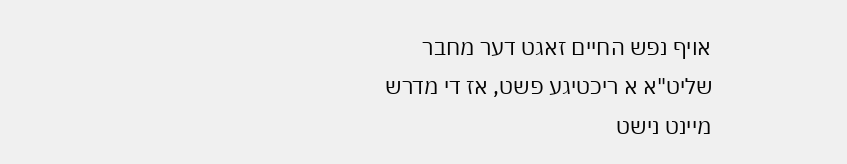אויף נפש החיים זאגט דער מחבר שליט"א א ריכטיגע פשט, אז די מדרש מיינט נישט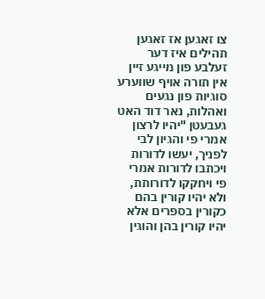צו זאגען אז זאגען תהילים איז דער זעלבע פון מייגע זיין אין תורה אויף שווערע סוגיות פון נגעים ואהלות, נאר דוד האט געבעטן "יהיו לרצון אמרי פי והגיון לבי לפניך, יעשו לדורות ויכתבו לדורות אמרי פי ויחקקו לדורותת, ולא יהיו קורין בהם כקורין בספרים אלא יהיו קורין בהן והוגין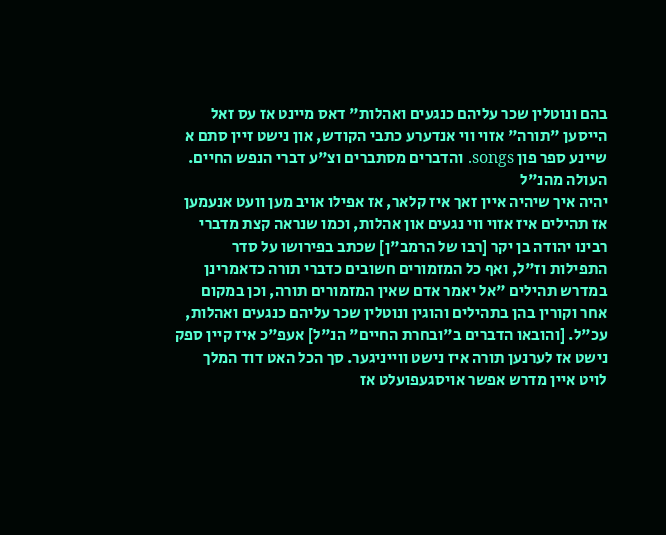בהם ונוטלין שכר עליהם כנגעים ואהלות" דאס מיינט אז עס זאל הייסען "תורה" אזוי ווי אנדערע כתבי הקודש, און נישט זיין סתם א שיינע ספר פון songs. והדברים מסתברים וצ"ע דברי הנפש החיים.
העולה מהנ"ל
יהיה איך שיהיה איין זאך איז קלאר, אז אפילו אויב מען וועט אנעמען אז תהילים איז אזוי ווי נגעים און אהלות, וכמו שנראה קצת מדברי רבינו יהודה בן יקר [רבו של הרמב"ן] שכתב בפירושו על סדר התפילות וז"ל, ואף כל המזמורים חשובים כדברי תורה כדאמרינן במדרש תהילים "אל יאמר אדם שאין המזמורים תורה, וכן במקום אחר וקורין בהן בתהילים והוגין ונוטלין שכר עליהם כנגעים ואהלות, עכ"ל. [והובאו הדברים ב"ובחרת החיים" הנ"ל] אעפ"כ איז קיין ספק נישט אז לערנען תורה איז נישט ווייניגער. סך הכל האט דוד המלך לויט איין מדרש אפשר אויסגעפועלט אז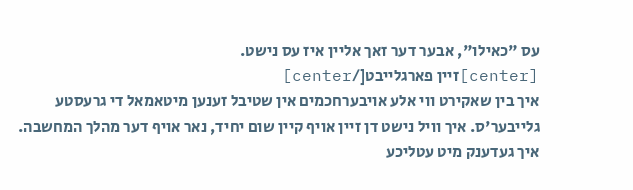עס "כאילו", אבער דער זאך אליין איז עס נישט.
[center]זיין פארגלייבט[/center]
איך בין שאקירט ווי אלע אויבערחכמים אין שטיבל זענען מיטאמאל די גרעסטע גלייבער'ס. איך וויל נישט דן זיין אויף קיין שום יחיד, נאר אויף דער מהלך המחשבה. איך געדענק מיט עטליכע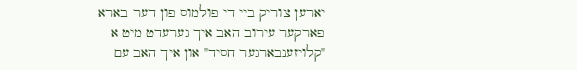יארען צוריק ביי די פולמוס פון דער בארא פארקער עירוב האב איך גערעדט מיט א "קלויזענבארגער חסיד" און איך האב עם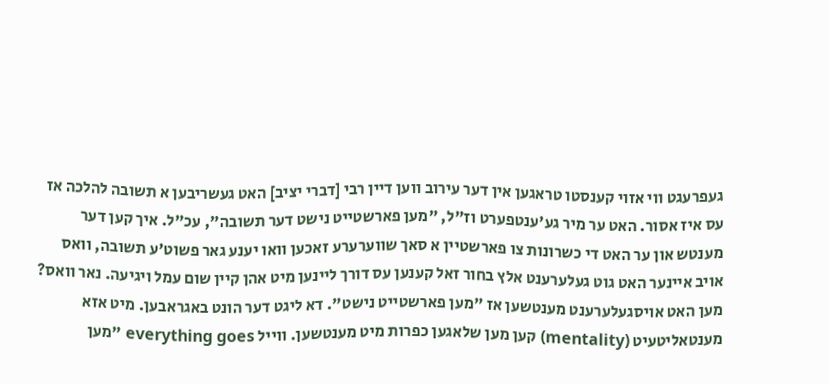געפרעגט ווי אזוי קענסטו טראגען אין דער עירוב ווען דיין רבי [דברי יציב] האט געשריבען א תשובה להלכה אז עס איז אסור. האט ער מיר גע'ענטפערט וז"ל, "מען פארשטייט נישט דער תשובה", עכ"ל. איך קען דער מענטש און ער האט די כשרונות צו פארשטיין א סאך שווערערע זאכען וואו יענע גאר פשוט'ע תשובה, וואס אויב איינער האט גוט געלערענט אלץ בחור זאל קענען עס דורך ליינען מיט אהן קיין שום עמל ויגיעה. נאר וואס? מען האט אויסגעלערענט מענטשען אז "מען פארשטייט נישט". דא ליגט דער הונט באגראבען. מיט אזא מענטאליטעיט (mentality) קען מען שלאגען כפרות מיט מענטשען. ווייל everything goes "מען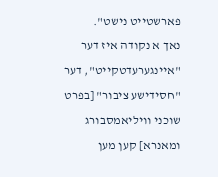פארשטייט נישט".
נאך א נקודה איז דער "איינגערעדטקייט", דער "חסידישע ציבור" [בפרט שוכני וויליאמסבורג ומאנרא] קען מען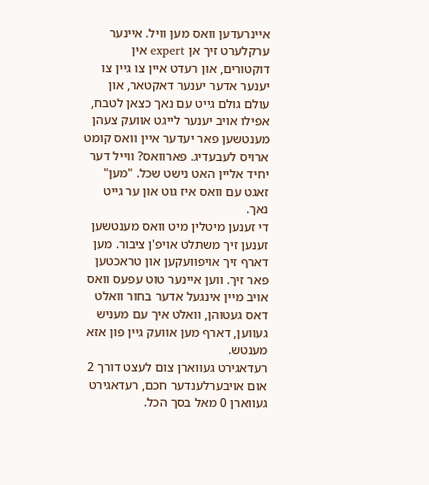איינרעדען וואס מען וויל. איינער ערקלערט זיך אן expert אין דוקטורים, און רעדט איין צו גיין צו יענער אדער יענער דאקטאר, און עולם גולם גייט עם נאך כצאן לטבח, אפילו אויב יענער לייגט אוועק צעהן מענטשען פאר יעדער איין וואס קומט ארויס לעבעדיג. פארוואס? ווייל דער יחיד אליין האט נישט שכל. "מען" זאגט עם וואס איז גוט און ער גייט נאך.
די זענען מיטלין מיט וואס מענטשען זענען זיך משתלט אויפ'ן ציבור. מען דארף זיך אויפוועקען און טראכטען פאר זיך. ווען איינער טוט עפעס וואס אויב מיין אינגעל אדער בחור וואלט דאס געטוהן, וואלט איך עם מעניש געווען, דארף מען אוועק גיין פון אזא מענטש.
רעדאגירט געווארן צום לעצט דורך 2 אום אויבערלענדער חכם, רעדאגירט געווארן 0 מאל בסך הכל.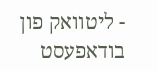- ליטוואק פון בודאפעסט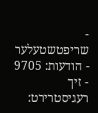- שריפטשטעלער
- הודעות: 9705
- זיך רעגיסטרירט: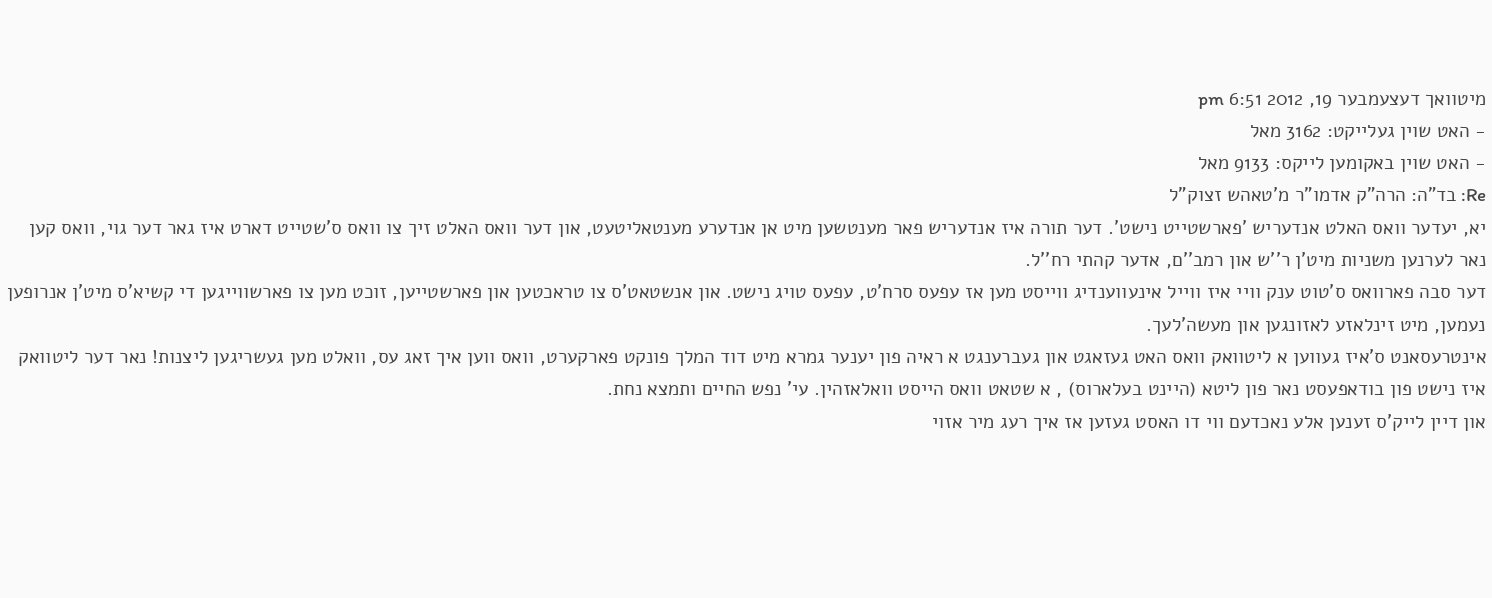מיטוואך דעצעמבער 19, 2012 6:51 pm
- האט שוין געלייקט: 3162 מאל
- האט שוין באקומען לייקס: 9133 מאל
Re: בד"ה: הרה"ק אדמו"ר מ'טאהש זצוק"ל
יא, יעדער וואס האלט אנדעריש 'פארשטייט נישט'. דער תורה איז אנדעריש פאר מענטשען מיט אן אנדערע מענטאליטעט, און דער וואס האלט זיך צו וואס ס'שטייט דארט איז גאר דער גוי, וואס קען נאר לערנען משניות מיט'ן ר''ש און רמב''ם, אדער קהתי רח''ל.
דער סבה פארוואס ס'טוט ענק וויי איז ווייל אינעווענדיג ווייסט מען אז עפעס סרח'ט, עפעס טויג נישט. און אנשטאט'ס צו טראכטען און פארשטייען, זוכט מען צו פארשווייגען די קשיא'ס מיט'ן אנרופען נעמען, מיט זינלאזע לאזונגען און מעשה'לעך.
אינטרעסאנט ס'איז געווען א ליטוואק וואס האט געזאגט און געברענגט א ראיה פון יענער גמרא מיט דוד המלך פונקט פארקערט, וואס ווען איך זאג עס, וואלט מען געשריגען ליצנות! נאר דער ליטוואק איז נישט פון בודאפעסט נאר פון ליטא (היינט בעלארוס) , א שטאט וואס הייסט וואלאזהין. עי' נפש החיים ותמצא נחת.
און דיין לייק'ס זענען אלע נאכדעם ווי דו האסט געזען אז איך רעג מיר אזוי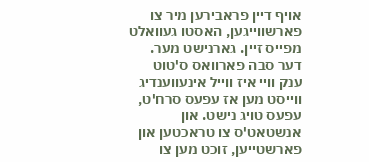אויף דיין פראבירען מיר צו פארשווייגען, האסטו געוואלט מפייס זיין. גארנישט מער.
דער סבה פארוואס ס'טוט ענק וויי איז ווייל אינעווענדיג ווייסט מען אז עפעס סרח'ט, עפעס טויג נישט. און אנשטאט'ס צו טראכטען און פארשטייען, זוכט מען צו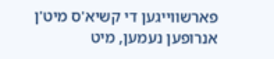פארשווייגען די קשיא'ס מיט'ן אנרופען נעמען, מיט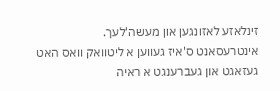זינלאזע לאזונגען און מעשה'לעך.
אינטרעסאנט ס'איז געווען א ליטוואק וואס האט געזאגט און געברענגט א ראיה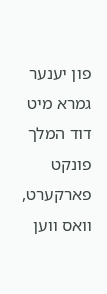פון יענער גמרא מיט דוד המלך פונקט פארקערט, וואס ווען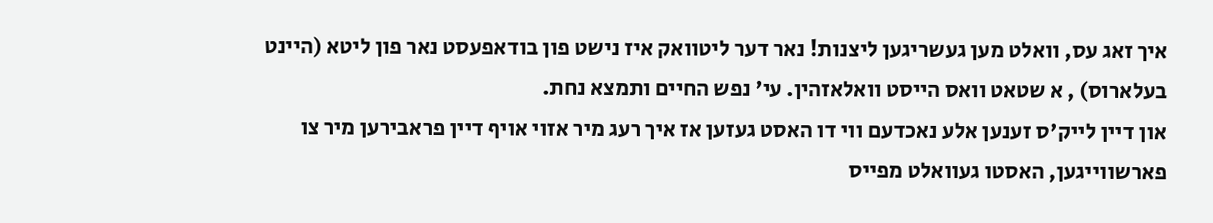איך זאג עס, וואלט מען געשריגען ליצנות! נאר דער ליטוואק איז נישט פון בודאפעסט נאר פון ליטא (היינט בעלארוס) , א שטאט וואס הייסט וואלאזהין. עי' נפש החיים ותמצא נחת.
און דיין לייק'ס זענען אלע נאכדעם ווי דו האסט געזען אז איך רעג מיר אזוי אויף דיין פראבירען מיר צו פארשווייגען, האסטו געוואלט מפייס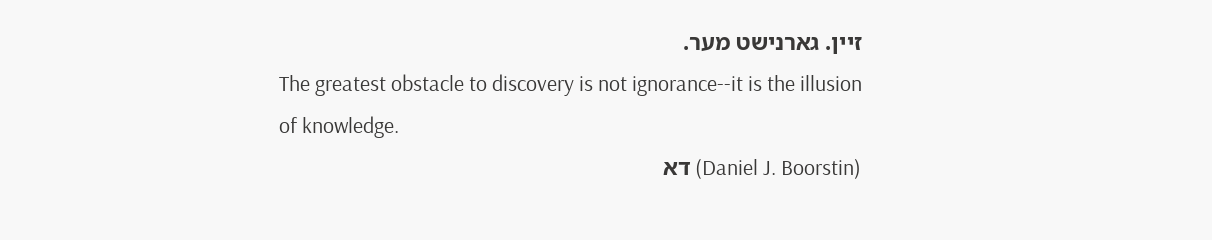זיין. גארנישט מער.
The greatest obstacle to discovery is not ignorance--it is the illusion of knowledge.
(Daniel J. Boorstin) דא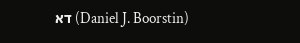(Daniel J. Boorstin) דא